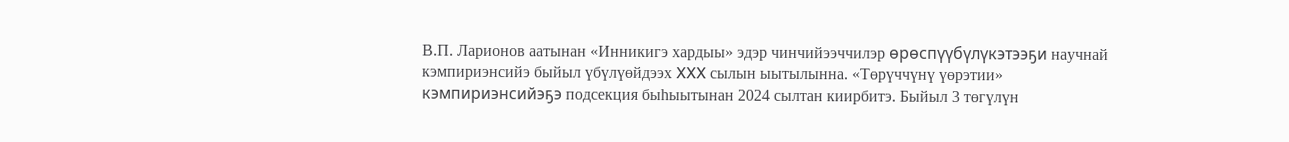В.П. Ларионов аатынан «Инникигэ хардыы» эдэр чинчийээччилэр өрөспүүбүлүкэтээҕи научнай кэмпириэнсийэ быйыл үбүлүөйдээх XXX сылын ыытылынна. «Төрүччүнү үөрэтии» кэмпириэнсийэҕэ подсекция быһыытынан 2024 сылтан киирбитэ. Быйыл 3 төгүлүн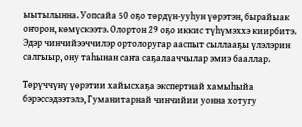ыытылынна. Уопсайа 50 оҕо төрдүн-ууһун үөрэтэн, бырайыак оҥорон, көмүскээтэ. Олортон 29 оҕо иккис түһүмэххэ киирбитэ. Эдэр чинчийээччилэр ортолоругар ааспыт сыллааҕы үлэлэрин салгыыр, ону таһынан саҥа саҕалааччылар эмиэ бааллар.

Төрүччүнү үөрэтии хайысхаҕа экспертнай хамыһыйа бэрэссэдээтэлэ, Гуманитарнай чинчийии уонна хотугу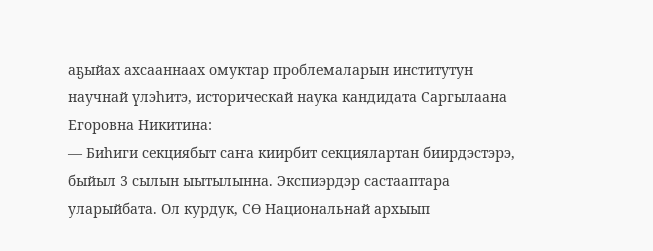аҕыйах ахсааннаах омуктар проблемаларын институтун научнай үлэһитэ, историческай наука кандидата Саргылаана Егоровна Никитина:
— Биһиги секциябыт саҥа киирбит секциялартан биирдэстэрэ, быйыл 3 сылын ыытылынна. Экспиэрдэр састааптара уларыйбата. Ол курдук, СӨ Национальнай архыып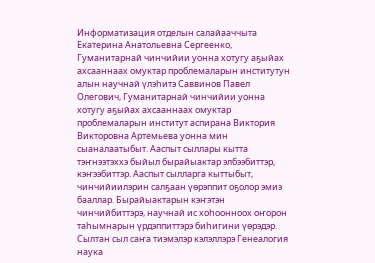Информатизация отделын салайааччыта Екатерина Анатольевна Сергеенко, Гуманитарнай чинчийии уонна хотугу аҕыйах ахсааннаах омуктар проблемаларын институтун алын научнай үлэһитэ Саввинов Павел Олегович, Гуманитарнай чинчийии уонна хотугу аҕыйах ахсааннаах омуктар проблемаларын институт аспирана Виктория Викторовна Артемьева уонна мин сыаналаатыбыт. Ааспыт сыллары кытта тэҥнээтэххэ быйыл бырайыактар элбээбиттэр, кэҥээбиттэр. Ааспыт сылларга кыттыбыт, чинчийиилэрин салҕаан үөрэппит оҕолор эмиэ бааллар. Бырайыактарын кэҥэтэн чинчийбиттэрэ, научнай ис хоһоонноох оҥорон таһымнарын үрдэппиттэрэ биһигини үөрэдэр. Сылтан сыл саҥа тиэмэлэр кэлэллэрэ Генеалогия наука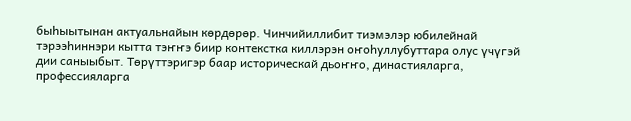быһыытынан актуальнайын көрдөрөр. Чинчийиллибит тиэмэлэр юбилейнай тэрээһиннэри кытта тэҥҥэ биир контекстка киллэрэн оҥоһуллубуттара олус үчүгэй дии саныыбыт. Төрүттэригэр баар историческай дьоҥҥо, династияларга, профессияларга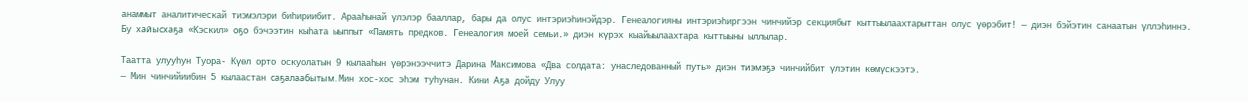анаммыт аналитическай тиэмэлэри биһириибит. Арааһынай үлэлэр бааллар, бары да олус интэриэһинэйдэр. Генеалогияны интэриэһиргээн чинчийэр секциябыт кыттыылаахтарыттан олус үөрэбит! — диэн бэйэтин санаатын үллэһиннэ.
Бу хайысхаҕа «Кэскил» оҕо бэчээтин кыһата ыыппыт «Память предков. Генеалогия моей семьи.» диэн күрэх кыайыылаахтара кыттыыны ыллылар.

Таатта улууһун Туора- Күөл орто оскуолатын 9 кылааһын үөрэнээччитэ Дарина Максимова «Два солдата: унаследованный путь» диэн тиэмэҕэ чинчийбит үлэтин көмүскээтэ.
— Мин чинчийиибин 5 кылаастан саҕалаабытым. Мин хос-хос эһэм туһунан. Кини Аҕа дойду Улуу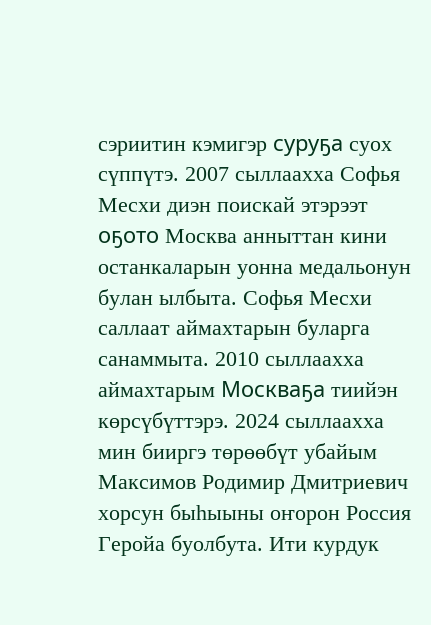сэриитин кэмигэр суруҕа суох сүппүтэ. 2007 сыллаахха Софья Месхи диэн поискай этэрээт оҕото Москва анныттан кини останкаларын уонна медальонун булан ылбыта. Софья Месхи саллаат аймахтарын буларга санаммыта. 2010 сыллаахха аймахтарым Москваҕа тиийэн көрсүбүттэрэ. 2024 сыллаахха мин бииргэ төрөөбүт убайым Максимов Родимир Дмитриевич хорсун быһыыны оҥорон Россия Геройа буолбута. Ити курдук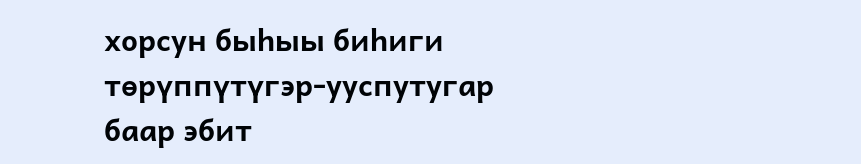хорсун быһыы биһиги төрүппүтүгэр-ууспутугар баар эбит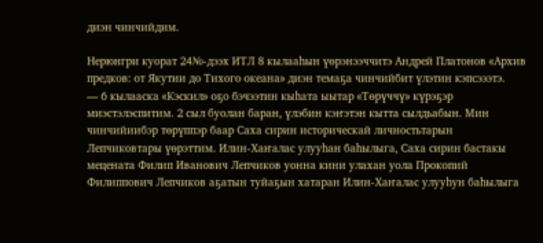диэн чинчийдим.

Нерюнгри куорат 24№-дээх ИТЛ 8 кылааһын үөрэнээччитэ Андрей Платонов «Архив предков: от Якутии до Тихого океана» диэн темаҕа чинчийбит үлэтин кэпсэээтэ.
— 6 кылааска «Кэскил» оҕо бэчээтин кыһата ыытар «Төрүччү» күрэҕэр миэстэлэспитим. 2 сыл буолан баран, үлэбин кэҥэтэн кытта сылдьабын. Мин чинчийиибэр төрүппэр баар Саха сирин историческай личностьтарын Лепчиковтары үөрэттим. Илин-Хаҥалас улууһан баһылыга, Саха сирин бастакы мецената Филип Иванович Лепчиков уонна кини улахан уола Прокопий Филиппович Лепчиков аҕатын туйаҕын хатаран Илин-Хаҥалас улууһун баһылыга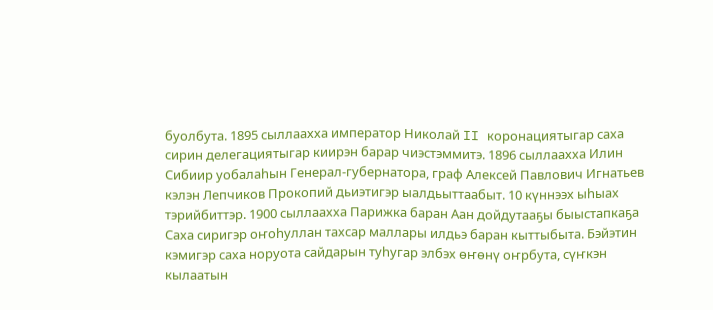буолбута. 1895 сыллаахха император Николай II коронациятыгар саха сирин делегациятыгар киирэн барар чиэстэммитэ. 1896 сыллаахха Илин Сибиир уобалаһын Генерал-губернатора, граф Алексей Павлович Игнатьев кэлэн Лепчиков Прокопий дьиэтигэр ыалдьыттаабыт. 10 күннээх ыһыах тэрийбиттэр. 1900 сыллаахха Парижка баран Аан дойдутааҕы быыстапкаҕа Саха сиригэр оҥоһуллан тахсар маллары илдьэ баран кыттыбыта. Бэйэтин кэмигэр саха норуота сайдарын туһугар элбэх өҥөнү оҥрбута, сүҥкэн кылаатын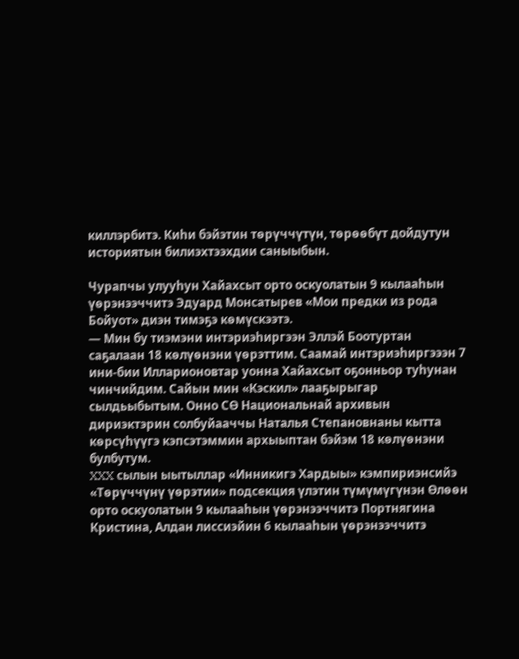киллэрбитэ. Киһи бэйэтин төрүччүтүн, төрөөбүт дойдутун историятын билиэхтээхдии саныыбын.

Чурапчы улууһун Хайахсыт орто оскуолатын 9 кылааһын үөрэнээччитэ Эдуард Монсатырев «Мои предки из рода Бойуот» диэн тимэҕэ көмүскээтэ.
— Мин бу тиэмэни интэриэһиргээн Эллэй Боотуртан саҕалаан 18 көлүөнэни үөрэттим. Саамай интэриэһиргэээн 7 ини-бии Илларионовтар уонна Хайахсыт оҕонньор туһунан чинчийдим. Сайын мин «Кэскил» лааҕырыгар сылдьыбытым. Онно СӨ Национальнай архивын дириэктэрин солбуйааччы Наталья Степановнаны кытта көрсүһүүгэ кэпсэтэммин архыыптан бэйэм 18 көлүөнэни булбутум.
XXX сылын ыытыллар «Инникигэ Хардыы» кэмпириэнсийэ «Төрүччүнү үөрэтии» подсекция үлэтин түмүмүгүнэн Өлөөн орто оскуолатын 9 кылааһын үөрэнээччитэ Портнягина Кристина, Алдан лиссиэйин 6 кылааһын үөрэнээччитэ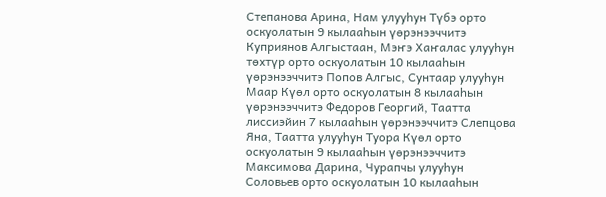Степанова Арина, Нам улууһун Түбэ орто оскуолатын 9 кылааһын үөрэнээччитэ Куприянов Алгыстаан, Мэҥэ Хаҥалас улууһун төхтүр орто оскуолатын 10 кылааһын үөрэнээччитэ Попов Алгыс, Сунтаар улууһун Маар Күөл орто оскуолатын 8 кылааһын үөрэнээччитэ Федоров Георгий, Таатта лиссиэйин 7 кылааһын үөрэнээччитэ Слепцова Яна, Таатта улууһун Туора Күөл орто оскуолатын 9 кылааһын үөрэнээччитэ Максимова Дарина, Чурапчы улууһун Соловьев орто оскуолатын 10 кылааһын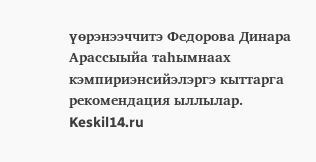үөрэнээччитэ Федорова Динара Арассыыйа таһымнаах кэмпириэнсийэлэргэ кыттарга рекомендация ыллылар.
Keskil14.ru